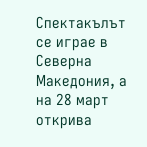Спектакълът се играе в Северна Македония, а на 28 март открива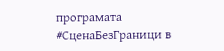програмата #СценаБезГраници в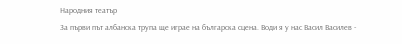Народния театър
За първи път албанска трупа ще играе на българска сцена. Води я у нас Васил Василев -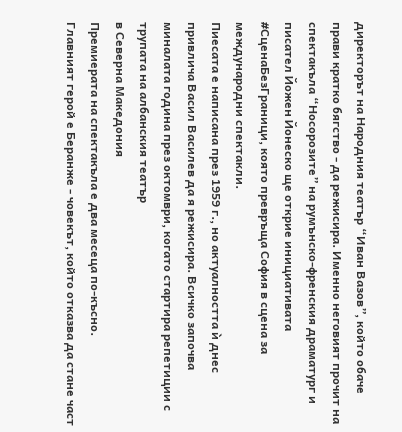директорът на Народния театър “Иван Вазов”, който обаче прави кратко бягство - да режисира. Именно неговият прочит на спектакъла “Носорозите” на румънско-френския драматург и писател Йожен Йонеско ще открие инициативата #СценаБезГраници, която превръща София в сцена за международни спектакли.
Пиесата е написана през 1959 г., но актуалността ѝ днес привлича Васил Василев да я режисира. Всичко започва миналата година през октомври, когато стартира репетиции с
трупата на албанския театър
в Северна Македония
Премиерата на спектакъла е два месеца по-късно.
Главният герой е Беранже - човекът, който отказва да стане част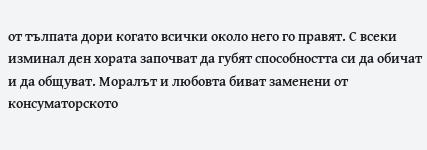от тълпата дори когато всички около него го правят. С всеки изминал ден хората започват да губят способността си да обичат и да общуват. Моралът и любовта биват заменени от консуматорското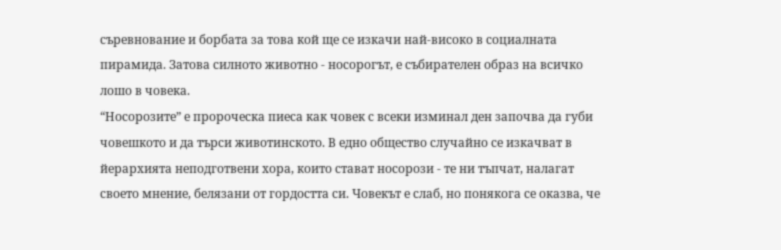съревнование и борбата за това кой ще се изкачи най-високо в социалната пирамида. Затова силното животно - носорогът, е събирателен образ на всичко лошо в човека.
“Носорозите” е пророческа пиеса как човек с всеки изминал ден започва да губи човешкото и да търси животинското. В едно общество случайно се изкачват в йерархията неподготвени хора, които стават носорози - те ни тъпчат, налагат своето мнение, белязани от гордостта си. Човекът е слаб, но понякога се оказва, че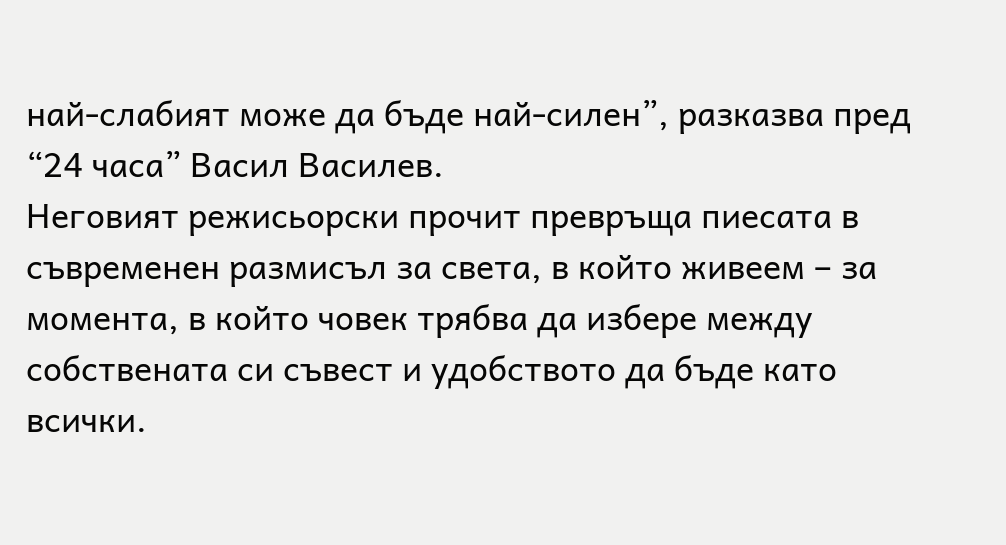най-слабият може да бъде най-силен”, разказва пред “24 часа” Васил Василев.
Неговият режисьорски прочит превръща пиесата в съвременен размисъл за света, в който живеем – за момента, в който човек трябва да избере между собствената си съвест и удобството да бъде като всички.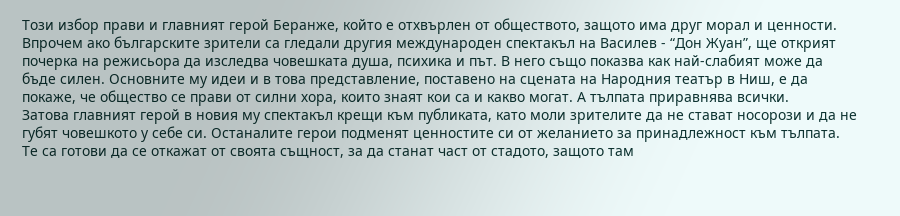Този избор прави и главният герой Беранже, който е отхвърлен от обществото, защото има друг морал и ценности.
Впрочем ако българските зрители са гледали другия международен спектакъл на Василев - “Дон Жуан”, ще открият почерка на режисьора да изследва човешката душа, психика и път. В него също показва как най-слабият може да бъде силен. Основните му идеи и в това представление, поставено на сцената на Народния театър в Ниш, е да покаже, че общество се прави от силни хора, които знаят кои са и какво могат. А тълпата приравнява всички.
Затова главният герой в новия му спектакъл крещи към публиката, като моли зрителите да не стават носорози и да не губят човешкото у себе си. Останалите герои подменят ценностите си от желанието за принадлежност към тълпата. Те са готови да се откажат от своята същност, за да станат част от стадото, защото там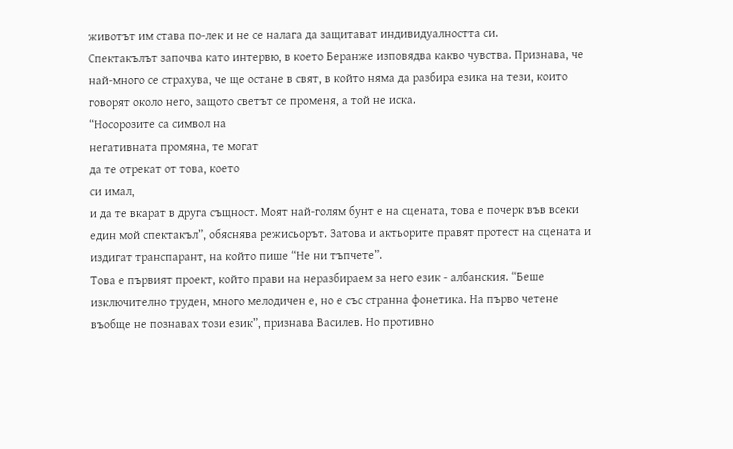животът им става по-лек и не се налага да защитават индивидуалността си.
Спектакълът започва като интервю, в което Беранже изповядва какво чувства. Признава, че най-много се страхува, че ще остане в свят, в който няма да разбира езика на тези, които говорят около него, защото светът се променя, а той не иска.
“Носорозите са символ на
негативната промяна, те могат
да те отрекат от това, което
си имал,
и да те вкарат в друга същност. Моят най-голям бунт е на сцената, това е почерк във всеки един мой спектакъл”, обяснява режисьорът. Затова и актьорите правят протест на сцената и издигат транспарант, на който пише “Не ни тъпчете”.
Това е първият проект, който прави на неразбираем за него език - албанския. “Беше изключително труден, много мелодичен е, но е със странна фонетика. На първо четене въобще не познавах този език”, признава Василев. Но противно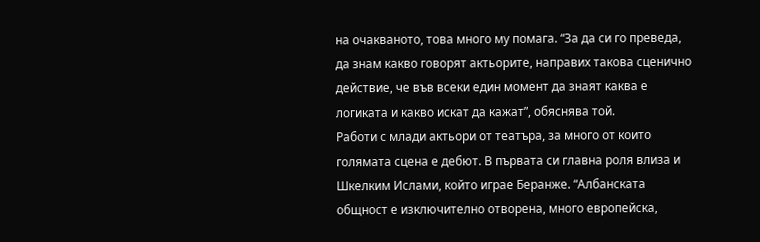на очакваното, това много му помага. “За да си го преведа, да знам какво говорят актьорите, направих такова сценично действие, че във всеки един момент да знаят каква е логиката и какво искат да кажат”, обяснява той.
Работи с млади актьори от театъра, за много от които голямата сцена е дебют. В първата си главна роля влиза и Шкелким Ислами, който играе Беранже. “Албанската общност е изключително отворена, много европейска,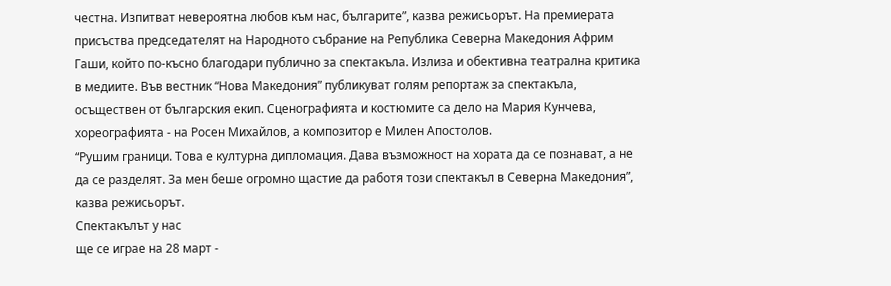честна. Изпитват невероятна любов към нас, българите”, казва режисьорът. На премиерата присъства председателят на Народното събрание на Република Северна Македония Африм Гаши, който по-късно благодари публично за спектакъла. Излиза и обективна театрална критика в медиите. Във вестник “Нова Македония” публикуват голям репортаж за спектакъла, осъществен от българския екип. Сценографията и костюмите са дело на Мария Кунчева, хореографията - на Росен Михайлов, а композитор е Милен Апостолов.
“Рушим граници. Това е културна дипломация. Дава възможност на хората да се познават, а не да се разделят. За мен беше огромно щастие да работя този спектакъл в Северна Македония”, казва режисьорът.
Спектакълът у нас
ще се играе на 28 март -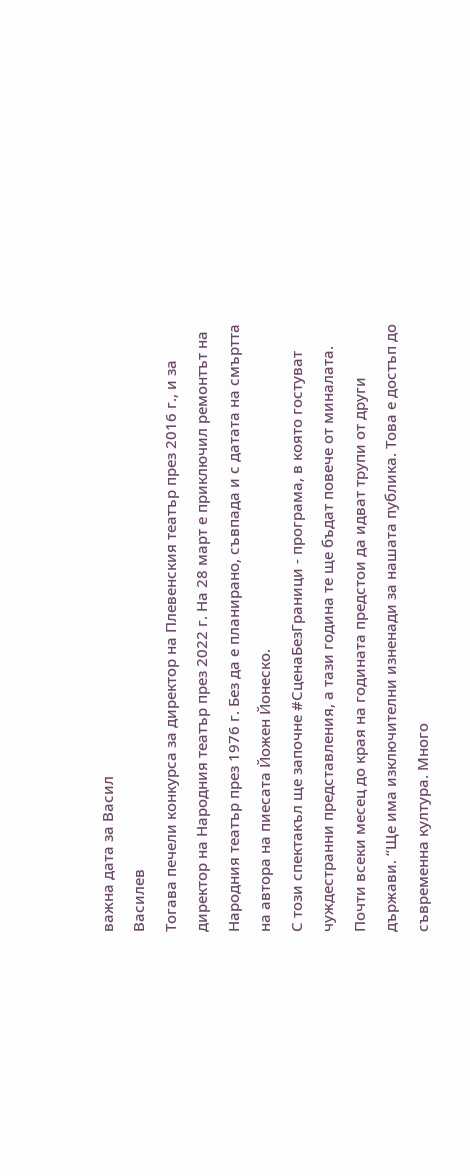важна дата за Васил
Василев
Тогава печели конкурса за директор на Плевенския театър през 2016 г., и за директор на Народния театър през 2022 г. На 28 март е приключил ремонтът на Народния театър през 1976 г. Без да е планирано, съвпада и с датата на смъртта на автора на пиесата Йожен Йонеско.
С този спектакъл ще започне #СценаБезГраници - програма, в която гостуват чуждестранни представления, а тази година те ще бъдат повече от миналата. Почти всеки месец до края на годината предстои да идват трупи от други държави. “Ще има изключителни изненади за нашата публика. Това е достъп до съвременна култура. Много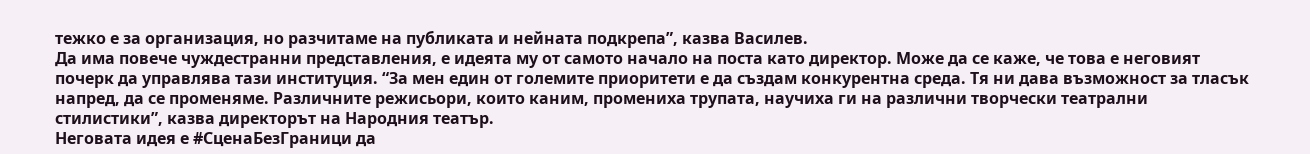тежко е за организация, но разчитаме на публиката и нейната подкрепа”, казва Василев.
Да има повече чуждестранни представления, е идеята му от самото начало на поста като директор. Може да се каже, че това е неговият почерк да управлява тази институция. “За мен един от големите приоритети е да създам конкурентна среда. Тя ни дава възможност за тласък напред, да се променяме. Различните режисьори, които каним, промениха трупата, научиха ги на различни творчески театрални стилистики”, казва директорът на Народния театър.
Неговата идея е #СценаБезГраници да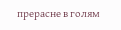прерасне в голям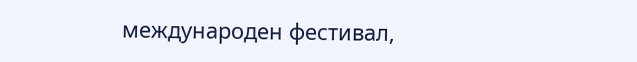международен фестивал,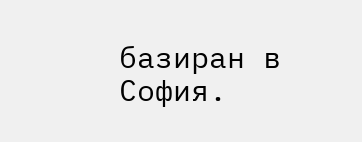базиран в София.